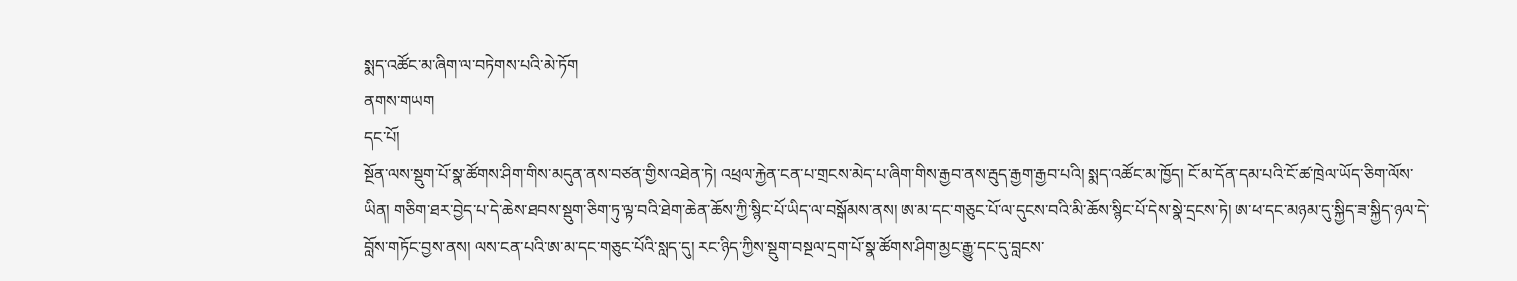སྨད་འཚོང་མ་ཞིག་ལ་བཏེགས་པའི་མེ་ཏོག
ནགས་གཡག
དང་པོ།
སྔོན་ལས་སྡུག་པོ་སྣ་ཚོགས་ཤིག་གིས་མདུན་ནས་བཙན་གྱིས་འཐེན་ཏེ། འཕྲལ་རྐྱེན་ངན་པ་གྲངས་མེད་པ་ཞིག་གིས་རྒྱབ་ནས་རྦུད་རྒྱག་རྒྱབ་པའི། སྨད་འཚོང་མ་ཁྱོད། ངོ་མ་དོན་དམ་པའི་ངོ་ཚ་ཁྲེལ་ཡོད་ཅིག་ལོས་ཡིན། གཅིག་ཐར་བྱེད་པ་དེ་ཆེས་ཐབས་སྡུག་ཅིག་ཏུ་ལྟ་བའི་ཐེག་ཆེན་ཆོས་ཀྱི་སྙིང་པོ་ཡིད་ལ་བསྒོམས་ནས། ཨ་མ་དང་གཅུང་པོ་ལ་དུངས་བའི་མི་ཆོས་སྙིང་པོ་དེས་སྣེ་དྲངས་ཏེ། ཨ་ཕ་དང་མཉམ་དུ་སྐྱིད་ཟ་སྐྱིད་ཉལ་དེ་བློས་གཏོང་བྱས་ནས། ལས་ངན་པའི་ཨ་མ་དང་གཅུང་པོའི་སླད་དུ། རང་ཉིད་ཀྱིས་སྡུག་བསྔལ་དྲག་པོ་སྣ་ཚོགས་ཤིག་མྱང་རྒྱུ་དང་དུ་བླངས་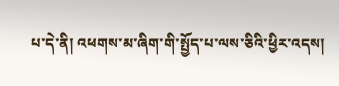པ་དེ་ནི། འཕགས་མ་ཞིག་གི་སྤྱོད་པ་ལས་ཅིའི་ཕྱིར་འདས།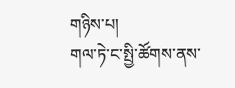གཉིས་པ།
གལ་ཏེ་ང་སྤྱི་ཚོགས་ནས་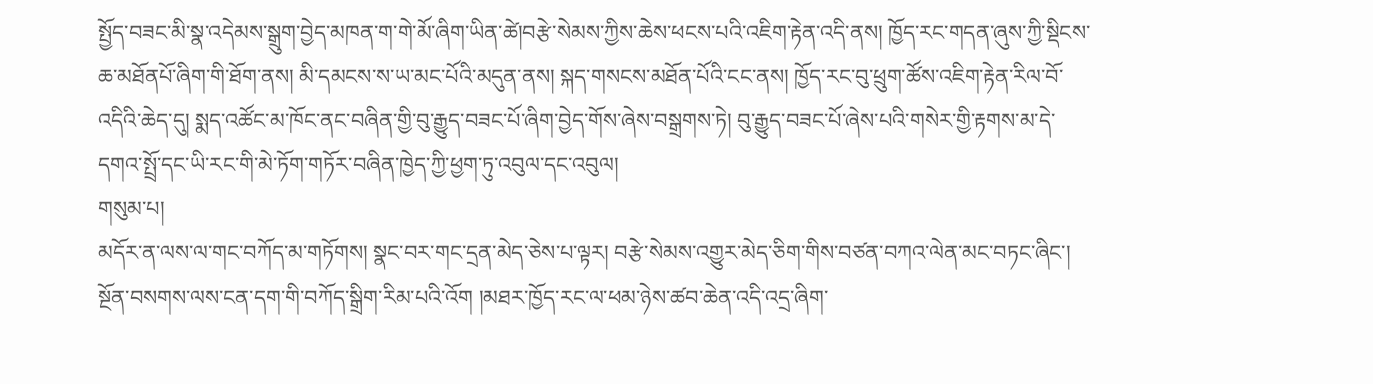སྤྱོད་བཟང་མི་སྣ་འདེམས་སྒྲུག་བྱེད་མཁན་ག་གེ་མོ་ཞིག་ཡིན་ཚེ།བརྩེ་སེམས་ཀྱིས་ཆེས་ཕངས་པའི་འཇིག་རྟེན་འདི་ནས། ཁྱོད་རང་གདན་ཞུས་ཀྱི་སྡིངས་ཆ་མཐོནཔོ་ཞིག་གི་ཐོག་ནས། མི་དམངས་ས་ཡ་མང་པོའི་མདུན་ནས། སྐད་གསངས་མཐོན་པོའི་ངང་ནས། ཁྱོད་རང་བུ་ཕྲུག་ཚོས་འཇིག་རྟེན་རིལ་བོ་འདིའི་ཆེད་དུ། སྨད་འཚོང་མ་ཁོང་ནང་བཞིན་གྱི་བུ་རྒྱུད་བཟང་པོ་ཞིག་བྱེད་གོས་ཞེས་བསྒྲགས་ཏེ། བུ་རྒྱུད་བཟང་པོ་ཞེས་པའི་གསེར་གྱི་རྟགས་མ་དེ་དགའ་སྤྲོ་དང་ཡི་རང་གི་མེ་ཏོག་གཏོར་བཞིན་ཁྱེད་ཀྱི་ཕྱག་ཏུ་འབུལ་དང་འབུལ།
གསུམ་པ།
མདོར་ན་ལས་ལ་གང་བཀོད་མ་གཏོགས། སྣང་བར་གང་དྲན་མེད་ཅེས་པ་ལྟར། བརྩེ་སེམས་འགྱུར་མེད་ཅིག་གིས་བཙན་བཀའ་ལེན་མང་བཏང་ཞིང་། སྔོན་བསགས་ལས་ངན་དག་གི་བཀོད་སྒྲིག་རིམ་པའི་འོག །མཐར་ཁྱོད་རང་ལ་ཕམ་ཉེས་ཚབ་ཆེན་འདི་འདྲ་ཞིག་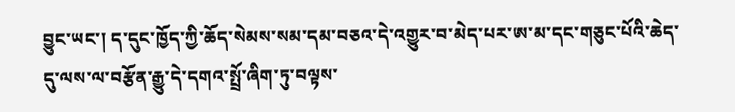བྱུང་ཡང་། ད་དུང་ཁྱོད་ཀྱི་ཆོད་སེམས་སམ་དམ་བཅའ་དེ་འགྱུར་བ་མེད་པར་ཨ་མ་དང་གཅུང་པོའི་ཆེད་དུ་ལས་ལ་བརྩོན་རྒྱུ་དེ་དགའ་སྤྲོ་ཞིག་ཏུ་བལྟས་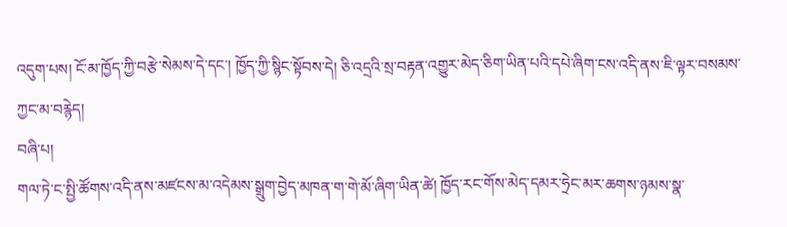འདུག་པས། ངོ་མ་ཁྱོད་ཀྱི་བརྩེ་སེམས་དེ་དང་། ཁྱོད་ཀྱི་སྙིང་སྟོབས་དེ། ཅི་འདྲའི་སྲ་བརྟན་འགྱུར་མེད་ཅིག་ཡིན་པའི་དཔེ་ཞིག་ངས་འདི་ནས་ཇི་ལྟར་བསམས་ཀྱང་མ་བརྙེད།
བཞི་པ།
གལ་ཏེ་ང་སྤྱི་ཚོགས་འདི་ནས་མཛངས་མ་འདེམས་སྒྲུག་བྱེད་མཁན་ག་གེ་མོ་ཞིག་ཡིན་ཚེ། ཁྱོད་རང་གོས་མེད་དམར་ཧྲེང་མར་ཆགས་ཉམས་སྣ་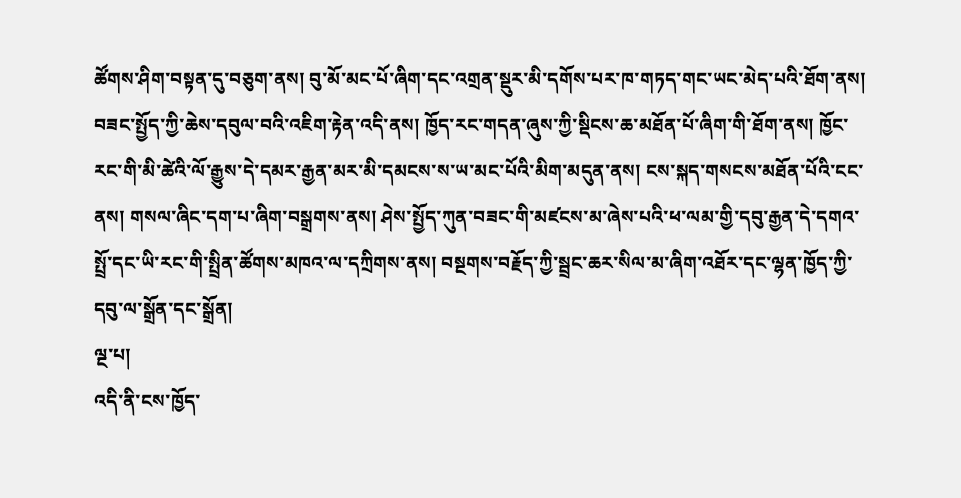ཚོགས་ཤིག་བསྟན་དུ་བཅུག་ནས། བུ་མོ་མང་པོ་ཞིག་དང་འགྲན་སྡུར་མི་དགོས་པར་ཁ་གཏད་གང་ཡང་མེད་པའི་ཐོག་ནས། བཟང་སྤྱོད་ཀྱི་ཆེས་དབུལ་བའི་འཇིག་རྟེན་འདི་ནས། ཁྱོད་རང་གདན་ཞུས་ཀྱི་སྡིངས་ཆ་མཐོན་པོ་ཞིག་གི་ཐོག་ནས། ཁྱོང་རང་གི་མི་ཚེའི་ལོ་རྒྱུས་དེ་དམར་རྒྱན་མར་མི་དམངས་ས་ཡ་མང་པོའི་མིག་མདུན་ནས། ངས་སྐད་གསངས་མཐོན་པོའི་ངང་ནས། གསལ་ཞིང་དག་པ་ཞིག་བསྒྲགས་ནས། ཤེས་སྤྱོད་ཀུན་བཟང་གི་མཛངས་མ་ཞེས་པའི་ཕ་ལམ་གྱི་དབུ་རྒྱན་དེ་དགའ་སྤྲོ་དང་ཡི་རང་གི་སྤྲིན་ཚོགས་མཁའ་ལ་དཀྲིགས་ནས། བསྔགས་བརྗོད་ཀྱི་སྦྲང་ཆར་སིལ་མ་ཞིག་འཐོར་དང་ལྷན་ཁྱོད་ཀྱི་དབུ་ལ་སྒྲོན་དང་སྒྲོན།
ལྔ་པ།
འདི་ནི་ངས་ཁྱོད་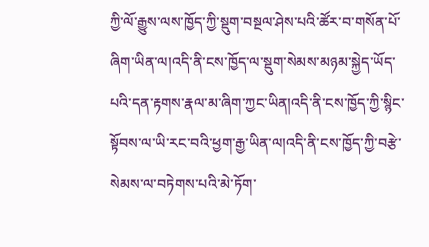ཀྱི་ལོ་རྒྱུས་ལས་ཁྱོད་ཀྱི་སྡུག་བསྔལ་ཤེས་པའི་ཚོར་བ་གསོན་པོ་ཞིག་ཡིན་ལ།འདི་ནི་ངས་ཁྱོད་ལ་སྡུག་སེམས་མཉམ་སྐྱེད་ཡོད་པའི་དན་རྟགས་རྣལ་མ་ཞིག་ཀྱང་ཡིན།འདི་ནི་ངས་ཁྱོད་ཀྱི་སྙིང་སྟོབས་ལ་ཡི་རང་བའི་ཕྱག་རྒྱ་ཡིན་ལ།འདི་ནི་ངས་ཁྱོད་ཀྱི་བརྩེ་སེམས་ལ་བཏེགས་པའི་མེ་ཏོག་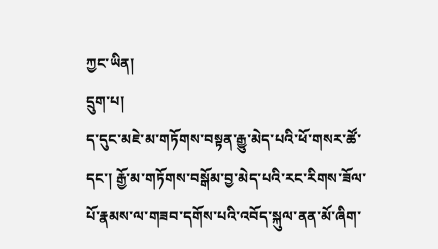ཀྱང་ཡིན།
དྲུག་པ།
ད་དུང་མཇེ་མ་གཏོགས་བསྟན་རྒྱུ་མེད་པའི་ཕོ་གསར་ཚོ་དང་། རྒྱོ་མ་གཏོགས་བསྒོམ་བྱ་མེད་པའི་རང་རིགས་ཟོལ་པོ་རྣམས་ལ་གཟབ་དགོས་པའི་འབོད་སྐུལ་ནན་མོ་ཞིག་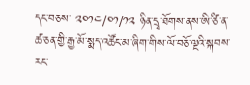དང་བཅས་ ༢༠༡༤/༠༡/༡༢ ཉིན་དྲྭ་ཐོགས་ནས་ཨི་ཙི་ན་ཚ་ཅན་གྱི་རྒྱ་མོ་སྨད་འཚོང་མ་ཞིག་གིས་ལོ་བཅོ་ལྔའི་སྐབས་རང་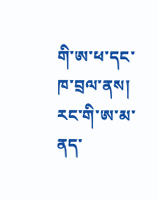གི་ཨ་ཕ་དང་ཁ་བྲལ་ནས། རང་གི་ཨ་མ་ནད་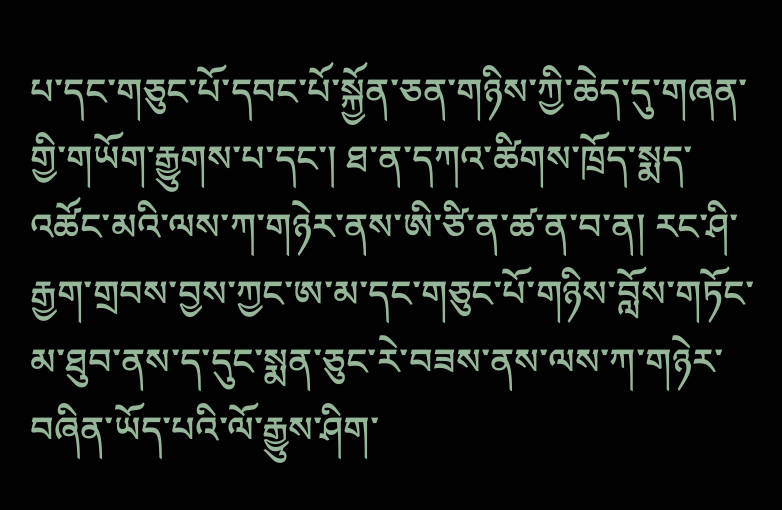པ་དང་གཅུང་པོ་དབང་པོ་སྐྱོན་ཅན་གཉིས་ཀྱི་ཆེད་དུ་གཞན་གྱི་གཡོག་རྒྱུགས་པ་དང་། ཐ་ན་དཀའ་ཚིགས་ཁྲོད་སྨད་འཚོང་མའི་ལས་ཀ་གཉེར་ནས་ཨི་ཙི་ན་ཚ་ན་བ་ན། རང་ཤི་རྒྱག་གྲབས་བྱས་ཀྱང་ཨ་མ་དང་གཅུང་པོ་གཉིས་བློས་གཏོང་མ་ཐུབ་ནས་ད་དུང་སྨན་ཅུང་རེ་བཟས་ནས་ལས་ཀ་གཉེར་བཞིན་ཡོད་པའི་ལོ་རྒྱུས་ཤིག་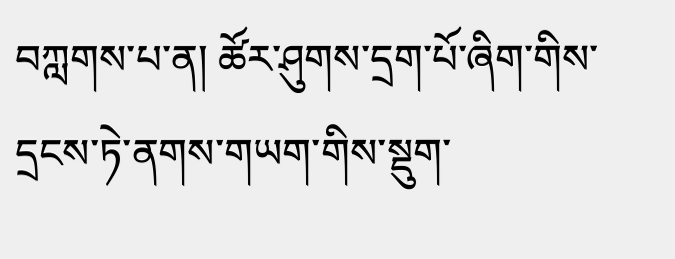བཀླགས་པ་ན། ཚོར་ཤུགས་དྲག་པོ་ཞིག་གིས་དྲངས་ཏེ་ནགས་གཡག་གིས་སྡུག་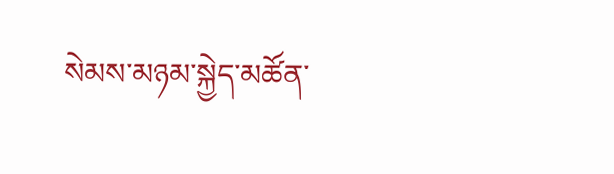སེམས་མཉམ་སྐྱེད་མཚོན་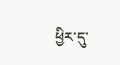ཕྱིར་དུ་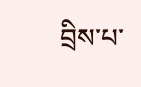བྲིས་པ་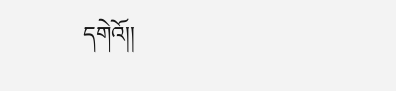དགེའོ།།